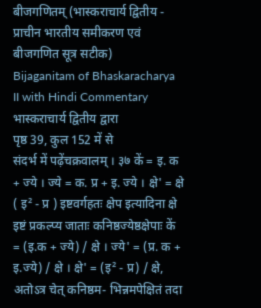बीजगणितम् (भास्कराचार्य द्वितीय - प्राचीन भारतीय समीकरण एवं बीजगणित सूत्र सटीक)
Bijaganitam of Bhaskaracharya II with Hindi Commentary
भास्कराचार्य द्वितीय द्वारा
पृष्ठ 39, कुल 152 में से
संदर्भ में पढ़ेंचक्रवालम् । ३७ कें = इ. क + ज्ये । ज्ये = क. प्र + इ. ज्ये । क्षे' = क्षे ( इ² - प्र ) इष्टवर्गहतः क्षेप इत्यादिना क्षे इष्टं प्रकल्प्य जाताः कनिष्ठज्येष्ठक्षेपाः कें = (इ.क + ज्ये) / क्षे । ज्ये' = (प्र. क + इ.ज्ये) / क्षे । क्षे' = (इ² - प्र) / क्षे, अतोऽत्र चेत् कनिष्ठम- भिन्नमपेक्षितं तदा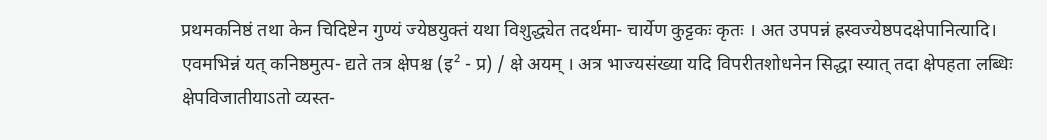प्रथमकनिष्ठं तथा केन चिदिष्टेन गुण्यं ज्येष्ठयुक्तं यथा विशुद्ध्येत तदर्थमा- चार्येण कुट्टकः कृतः । अत उपपन्नं ह्रस्वज्येष्ठपदक्षेपानित्यादि। एवमभिन्नं यत् कनिष्ठमुत्प- द्यते तत्र क्षेपश्च (इ² - प्र) / क्षे अयम् । अत्र भाज्यसंख्या यदि विपरीतशोधनेन सिद्धा स्यात् तदा क्षेपहता लब्धिः क्षेपविजातीयाऽतो व्यस्त-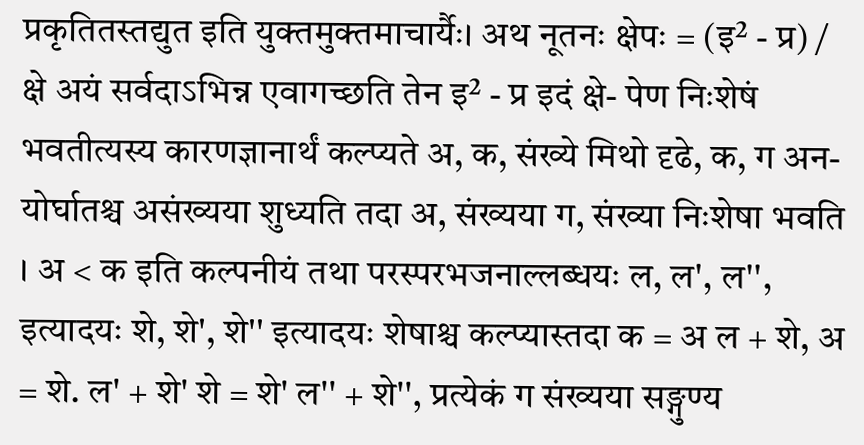प्रकृतितस्तद्युत इति युक्तमुक्तमाचार्यैः। अथ नूतनः क्षेपः = (इ² - प्र) / क्षे अयं सर्वदाऽभिन्न एवागच्छति तेन इ² - प्र इदं क्षे- पेण निःशेषं भवतीत्यस्य कारणज्ञानार्थं कल्प्यते अ, क, संख्ये मिथो दृढे, क, ग अन- योर्घातश्च असंख्यया शुध्यति तदा अ, संख्यया ग, संख्या निःशेषा भवति । अ < क इति कल्पनीयं तथा परस्परभजनाल्लब्धयः ल, ल', ल'', इत्यादयः शे, शे', शे'' इत्यादयः शेषाश्च कल्प्यास्तदा क = अ ल + शे, अ = शे. ल' + शे' शे = शे' ल'' + शे'', प्रत्येकं ग संख्यया सङ्गुण्य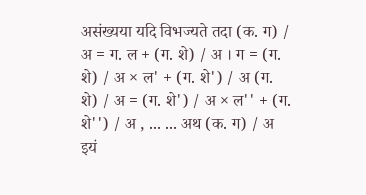असंख्यया यदि विभज्यते तदा (क. ग) / अ = ग. ल + (ग. शे) / अ । ग = (ग. शे) / अ × ल' + (ग. शे') / अ (ग. शे) / अ = (ग. शे') / अ × ल'' + (ग. शे'') / अ , ... ... अथ (क. ग) / अ इयं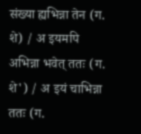संख्या ह्यभिन्ना तेन (ग. शे) / अ इयमपि अभिन्ना भवेत् ततः (ग. शे') / अ इयं चाभिन्ना ततः (ग.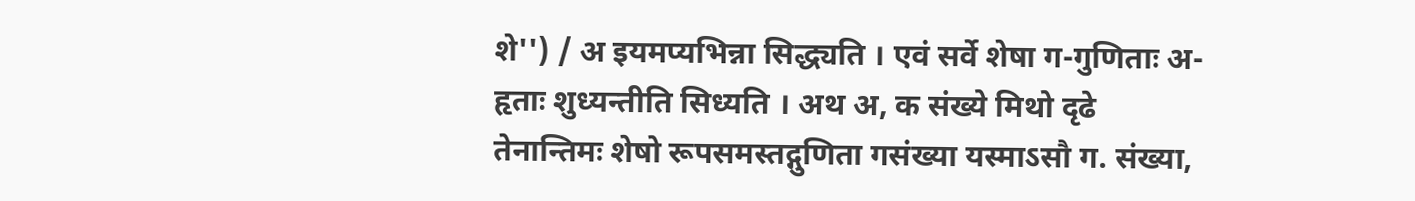शे'') / अ इयमप्यभिन्ना सिद्ध्यति । एवं सर्वे शेषा ग-गुणिताः अ-हृताः शुध्यन्तीति सिध्यति । अथ अ, क संख्ये मिथो दृढे तेनान्तिमः शेषो रूपसमस्तद्गुणिता गसंख्या यस्माऽसौ ग. संख्या,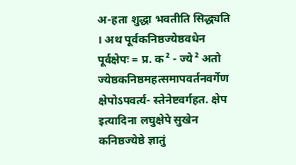अ-हता शुद्धा भवतीति सिद्ध्यति । अथ पूर्वकनिष्ठज्येष्ठवधेन पूर्वक्षेपः = प्र. क² - ज्ये² अतो ज्येष्ठकनिष्ठमहत्समापवर्तनवर्गेण क्षेपोऽपवर्त्य- स्तेनेष्टवर्गहत. क्षेप इत्यादिना लघुक्षेपे सुखेन कनिष्ठज्येष्ठे ज्ञातुं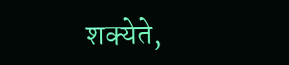शक्येते,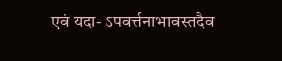एवं यदा- ऽपवर्त्तनाभावस्तदैव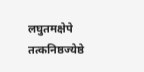लघुतमक्षेपे तत्कनिष्ठज्येष्ठे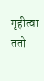गृहीत्वा ततो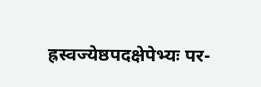ह्रस्वज्येष्ठपदक्षेपेभ्यः पर-